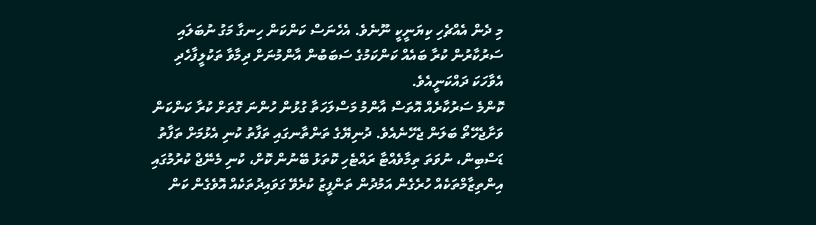މި ދެން އެއްޗެހި ކިޔަނީކީ ނޫނެވެ. އެހެނަސް ކަންކަން ހިނގާ މަގު ނުބަލައި ސަރުކާރުން ކުރާ ބައެއް ކަންކަމުގެ ސަބަބުން އާންމުނަށް ދިމާވާ ތަކުލީފާހެދި އެވާހަކަ ދައްކަނީއެވެ.
ކޮންމެ ސަރުކާރެއް އޮތަސް އާންމު މަސްލަހަތާ ގުޅުން ހުންނަ ގޮތަށް ކުރާ ކަންކަން ވަށާޖެހޭތޯ ބަލަން ޖެހޭނެއެވެ. ދުނިޔޭގެ ތަންތާނގައި ތަފާތު ކުނި އެޅުމަށް ތަފާތު ޑަސްބިން، ނުވަތަ ތިމާވެއްޓާ ރައްޓެހި ކޮތަޅު ބޭނުން ކޮށް، ކުނި މެނޭޖް ކުރުމުގައި އިންތިޒާމްތަކެއް ހުރެގެން އަމުދުން ތަންފީޒު ކުރެވޭ ގަވައިދުތަކެއް އޮވެގެން ކަން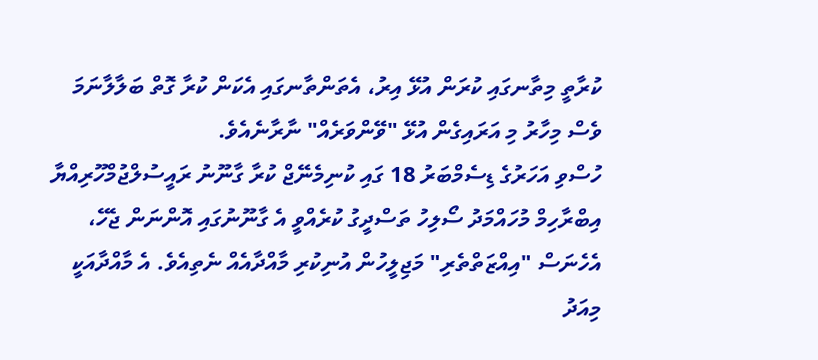ކުރާތީ މިތާނގައި ކުރަން އުޅޭ އިރު، އެތަންތާނގައި އެކަން ކުރާ ގޮތް ބަލާލާނަމަ ވެސް މިހާރު މި އަރައިގެން އުޅޭ "ވޭންވަރެއް" ނާރާނެއެވެ.
ހުސްވި އަހަރުގެ ޑިސެމްބަރު 18 ގައި ކުނިމެނޭޖް ކުރާ ގާނޫނު ރައީސުލްޖުމްހޫރިއްޔާ އިބްރާހިމް މުހައްމަދު ސޯލިހު ތަސްދީގު ކުރެއްވީ އެ ގާނޫނުގައި އޮންނަން ޖެހޭ، އެހެނަސް "އިއްޒަތްތެރި" މަޖިލީހުން އުނިކުރި މާއްދާއެއް ނެތިއެވެ. އެ މާއްދާއަކީ މިއަދު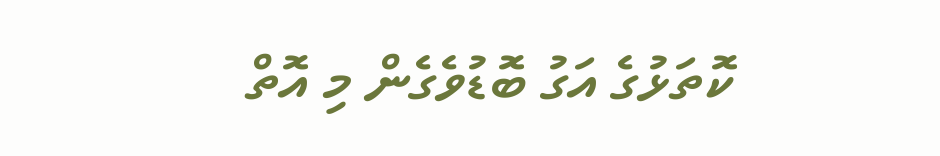ކޮތަޅުގެ އަގު ބޮޑުވެގެން މި އޮތް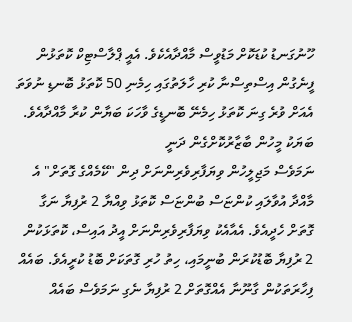ހޫނުގަނޑު ކުޑަކޮށް މަޑުވީސް މާއްދާއެކެވެ. އެއީ ޕްލާސްޓިކް ކޮތަޅުން ފީނެގުން އިސްތިސްނާ ކުރި ހާލަތުގައި ހިމެނި 50 ކޮތަޅު ބޮނޑި ނުވަތަ އެއަށް ވުރެ ގިނަ ކޮތަޅު ހިމެނޭ ބޮނޑީގެ ވާހަކަ ބަޔާން ކުރާ މާއްދާއެވެ.
ބަޔަކު މީހުން ބާޒާރުކޮށްގެން ދަނީ
ނަމަވެސް މަޖިލީހުން ވިޔަފާރިވެރިންނަށް ދިން "ކޭމެއްގެ ގޮތަށް" އެ މާއްދާ އުވާލައި ކުންޏަސް ބުންޏަސް ކޮތަޅު ވިއްޔާ 2 ރުފިޔާ ނަގާ ގޮތަށް ހެދީއެވެ. އެއާއެކު ވިޔަފާރިވެރިންނަށް އީދު އައިސް، ކޮތަޅަކުން 2 ރުފިޔާ ބޮޑުކުރަން ބުނީމައި، ހިތު ހުރި ގޮތަކަށް ބޮޑު ކުރީއެވެ. ބައެއް ފިހާރަތަކުން ގާނޫނާ އެއްގޮތަށް 2 ރުފިޔާ ނެގި ނަމަވެސް ބައެއް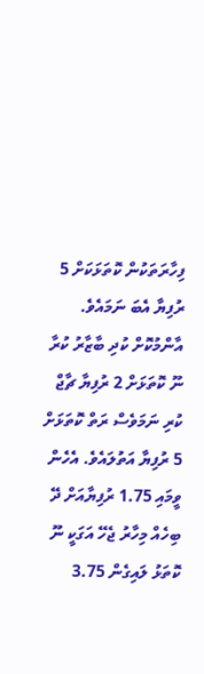ފިހާރަތަކުން ކޮތަޅަކަށް 5 ރުފިޔާ އެބަ ނަމައެވެ.
އާންމުކޮށް ކުދި ބާޒާރު ކުރާ ނޫ ކޮތަޅަށް 2 ރުފިޔާ ޗާޖް ކުރި ނަމަވެސް ރަތް ކޮތަޅަށް 5 ރުފިޔާ އަތުލައެވެ. އެހެން ވީމައި 1.75 ރުފިޔާއަށް ދޭ ބިހެއް މިހާރު ޖެހޭ އަގަކީ ނޫ ކޮތަޅު ލައިގެން 3.75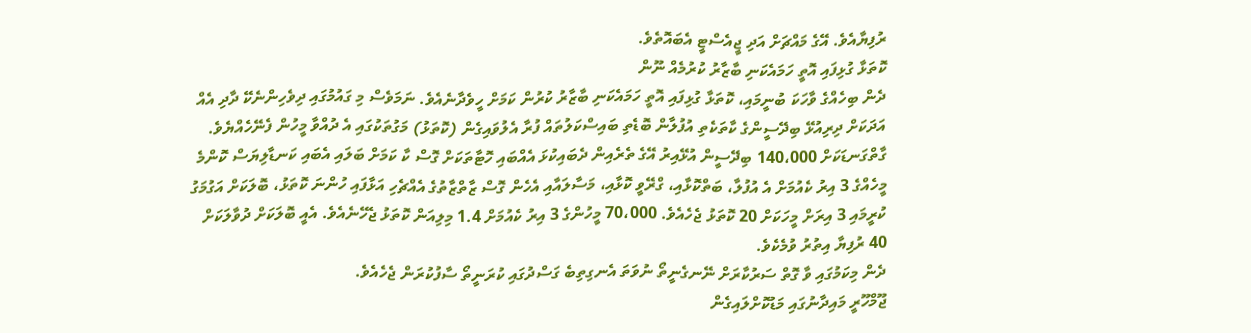ރުފިޔާއެވެ. އޭގެ މައްޗަށް އަދި ޖީއެސްޓީ އެބައޮތެވެ.
ކޮތަޅާ ގުޅިފައި އޮތީ ހަމައެކަނި ބާޒާރު ކުރުމެއް ނޫން
ދެން ބިހެއްގެ ވާހަކަ ބުނީމައި، ކޮތަޅާ ގުޅިފައި އޮތީ ހަމައެކަނި ބާޒާރު ކުރުން ކަމަށް ހީވެދާނެއެވެ. ނަމަވެސް މި ގައުމުގައި ދިވެހިންނެކޭ ދާދި އެއް އަދަކަށް ދިރިއުޅޭ ބިދޭސީންގެ ކާތަކެތި އުފުލާން ބޮޑެތި ބައިސްކަލުތައް ފުރާ އެލުވައިގެން (ކޮތަޅު) މަގުތަކުގައި އެ ދުއްވާ މީހުން ފެނޭހެއްޔެވެ. ގާތްގަނޑަކަށް 140،000 ބިދޭސީން އުޅޭއިރު އޭގެ ތެރެއިން ދެބައިކުޅަ އެއްބައި ހޮޓާތަކަށް ގޮސް ކާ ކަމަށް ބަލައި އެބައި ކަނޑާލިޔަސް ކޮންމެ މީހެއްގެ 3 އިރު ކެއުމަށް އެ އުފުލާ، ބަތްކޮޅާއި، ގްރޭވީ ކޮޅާއި، މަސާލައާއި އެހެން ގޮސް ޒާތްޒާތުގެ އެއްޗެހި އަޅާފައި ހުންނަ ކޮތަޅު، ބޮލަކަށް އަގުމަގު ކުރީމައި 3 އިރަށް މީހަކަށް 20 ކޮތަޅު ޖެހެއެވެ. 70،000 މީހުންގެ 3 އިރު ކެއުމަށް 1.4 މިލިއަން ކޮތަޅު ޖެހޭނެއެވެ. އެއީ ބޮލަކަށް ދުވާލަކަށް 40 ރުފިޔާ އިތުރު ވުމެކެވެ.
ދެން މިކަމުގައި ވާ ގޮތް ސަރުކާރަށް ނޭނގެނީތޯ ނުވަތަ އެނގިތިބެ ގަސްދުގައި ކުރަނީތޯ ސާފުކުރަން ޖެހެއެވެ.
ޖޫމްހޫރީ މައިދާނުގައި މަޑުކޮށްލައިގެން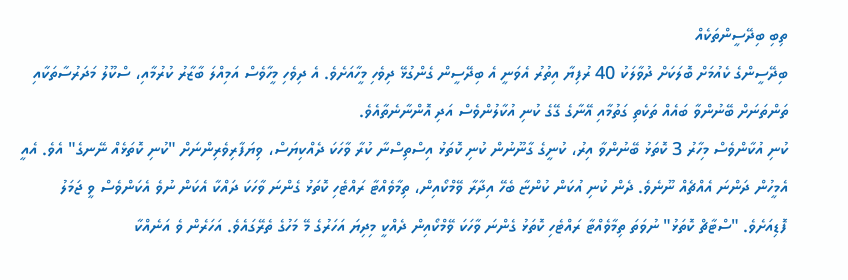ތިބި ބިދޭސީންތަކެއް
ބިދޭސީންގެ ކެއުމަށް ބޮލަކަށް ދުވާލަކު 40 ރުފިޔާ އިތުރު އެވަނީ އެ ބިދޭސީން ގެންގުޅޭ ދިވެހި މީހާއަށެވެ. އެ ދިވެހި މީހާވެސް އަމިއްލަ ބާޒާރު ކުރުމާއި، ސްކޫލު މަދަރުސާތަކާއި ތަންތަނަށް ބޭނުންވާ ބައެއް ތަކެތި ގަތުމާއި އޭނާގެ ގޭގެ ކުނި އުކާލުންވެސް އަދި އޮންނާނެތާއެވެ.
ކުނި އުކާންވެސް މިހާރު 3 ކޮތަޅު ބޭނުންވާ އިރު، ކުނީގެ ގާނޫނުން ކުނި ކޮތަޅު އިސްތިސްނާ ކުރާ ވާހަކަ ދެއްކިޔަސް، ވިޔަފާރިވެރިންނަށް "ކުނި ކޮތަޅެއް ނޭނގެ" އެވެ. އެއީ އެމީހުން ދަންނަ އެއްޗެއް ނޫނެވެ. ދެން ކުނި އުކަން ކުންޏާ ބެހޭ އިދާރާ ވޭމްކޯއިން، ތިމާވެއްޓާ ރައްޓެހި ކޮތަޅު ގެންނަ ވާހަކަ ދައްކާ އެކަން ނުވެ އެކަންވެސް ވީ ޖަމަލު ފޮޑިއަށެވެ. "ސްޓާޗް ކޮތަޅު" ނުވަތަ ތިމާވެއްޓާ ރައްޓެހި ކޮތަޅު ގެންނަ ވާހަކަ ވޭމްކޯއިން ދެއްކީ މިދިޔަ އަހަރުގެ މޭ މަހުގެ ތެރޭގައެވެ. އަހަރެން ވެ އަނެއްކާ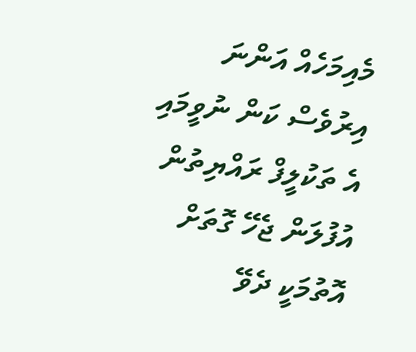މެއިމަހެއް އަންނަ އިރުވެސް ކަން ނުވީމައި އެ ތަކުލީފް ރައްޔިތުން އުފުލަން ޖެހޭ ގޮތަށް އޮތުމަކީ ދެވޭ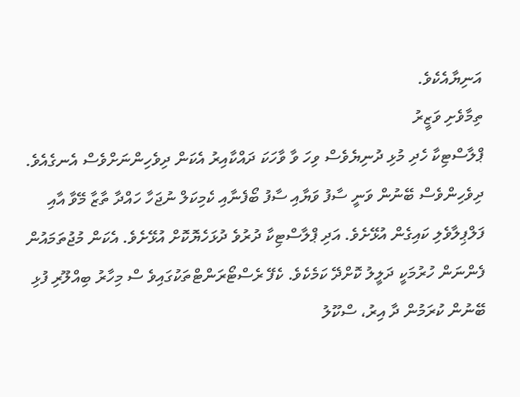އަނިޔާއެކެވެ.
ތިމާވެށި ވަޒީރު
ޕްލާސްޓިކާ ހެދި މުޅި ދުނިޔެވެސް ވިހަ ވާ ވާހަކަ ދައްކާއިރު އެކަން ދިވެހިންނަށްވެސް އެނގެއެވެ. ދިވެހިންވެސް ބޭނުން ވަނީ ސާފު ވަޔާއި ސާފު ބޯފެނާއި ކެމިކަލް ނުޖަހާ ހައްދާ ތާޒާ މޭވާ އާއި ފަލްޕިލާވެލި ކައިގެން އުޅޭށެވެ. އަދި ޕްލާސްޓިކާ ދުރުވެ ދުޅަހެޔޮކޮށް އުޅޭށެވެ. އެކަން މުޖުތަމައުން ފެންނަން ހުރުމަކީ ދަލީލު ކޮށްދޭ ކަމެކެވެ. ކެފޭ ރެސްޓޯރަންޓްތަކުގައިވެ ސް މިހާރު ބިއްލޫރި ފުޅި ބޭނުން ކުރަމުން ދާ އިރު، ސްކޫލު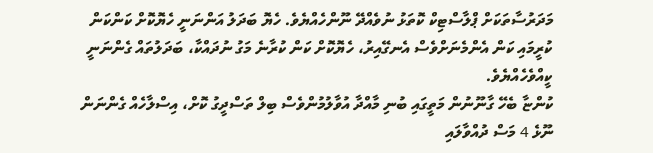މަދަރުސާތަކަށް ޕްލާސްޓިކް ކޮތަޅު ނުވެއްދޭ ނޫންހެއްޔެވެ. ހެޔޮ ބަދަލު އަންނަނީ ހެޔޮކޮށް ކަންކަން ކުރީމައި ކަން އެންމެނަށްވެސް އެނގޭއިރު، ހެޔޮކޮށް ކަން ކުރާނެ މަގު ނުދައްކާ، ބަދަލުތައް ގެންނަނީ ކީއްވެހެއްޔެވެ.
ކުންޏާ ބެހޭ ގާނޫނުން މަތީގައި ބުނި މާއްދާ އުވާލުމުންވެސް ބިލް ތަސްދީގު ކޮށް، އިސްލާހެއް ގެންނަން ނޫޅެ 4 މަސް ދުއްވާލައި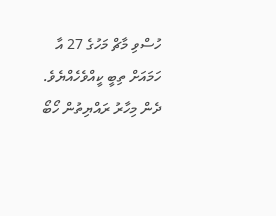ހުސްވި މާޗް މަހުގެ 27 އާ ހަމައަށް ތިބީ ކީއްވެހެއްޔެވެ. ދެން މިހާރު ރައްޔިތުން ހޯބޯ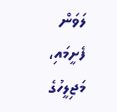ލަވަން ފެށީމައި، މަޖިލީހުގެ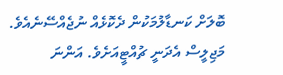ބޮލަށް ކަނޑާލުމަކުން ދެކޮޅެއް ނުޖެއްސޭނެއެވެ. މަޖިލީސް އެދަނީ ޗުއްޓީއަށެވެ. އަންނަ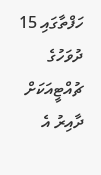ހަފްތާގައި 15 ދުވަހުގެ ޗުއްޓީއަކަށް ދާއިރު އެ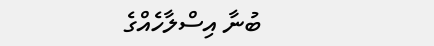ބުނާ އިސްލާހެއްގެ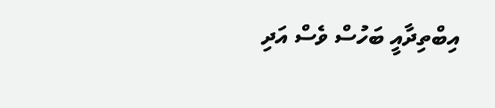އިބްތިދާއީ ބަހުސް ވެސް އަދި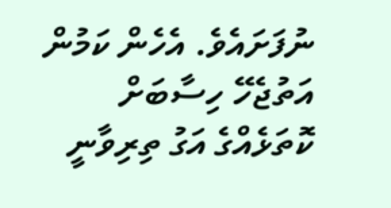ނުފަށައެވެ. އެހެން ކަމުން އަތުޖެހޭ ހިސާބަށް ކޮތަޅެއްގެ އަގު ތިރިވާނީ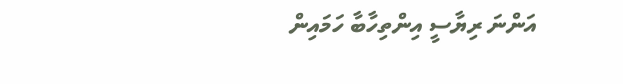އަންނަ ރިޔާސީ އިންތިހާބާ ހަމައިން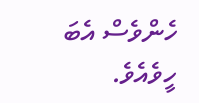ހެންވެސް އެބަ ހީވެއެވެ.